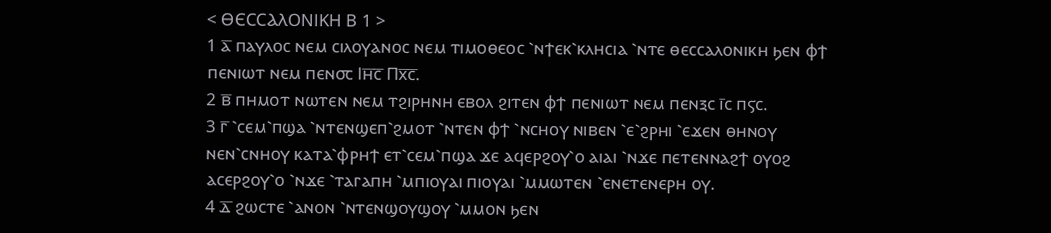< ⲐⲈⲤⲤⲀⲖⲞⲚⲒⲔⲎ Ⲃ 1 >
1 ⲁ̅ ⲡⲁⲩⲗⲟⲥ ⲛⲉⲙ ⲥⲓⲗⲟⲩⲁⲛⲟⲥ ⲛⲉⲙ ⲧⲓⲙⲟⲑⲉⲟⲥ ⳿ⲛϯⲉⲕ⳿ⲕⲗⲏⲥⲓⲁ ⳿ⲛⲧⲉ ⲑⲉⲥⲥⲁⲗⲟⲛⲓⲕⲏ ϧⲉⲛ ⲫϯ ⲡⲉⲛⲓⲱⲧ ⲛⲉⲙ ⲡⲉⲛ⳪ Ⲓⲏ̅ⲥ̅ Ⲡⲭ̅ⲥ̅.
2 ⲃ̅ ⲡⲏⲙⲟⲧ ⲛⲱⲧⲉⲛ ⲛⲉⲙ ⲧϩⲓⲣⲏⲛⲏ ⲉⲃⲟⲗ ϩⲓⲧⲉⲛ ⲫϯ ⲡⲉⲛⲓⲱⲧ ⲛⲉⲙ ⲡⲉⲛⲝⲥ ⲓ̅ⲥ ⲡⲋⲥ.
3 ⲅ̅ ⳿ⲥⲉⲙ⳿ⲡϣⲁ ⳿ⲛⲧⲉⲛϣⲉⲡ⳿ϩⲙⲟⲧ ⳿ⲛⲧⲉⲛ ⲫϯ ⳿ⲛⲥⲏⲟⲩ ⲛⲓⲃⲉⲛ ⳿ⲉ⳿ϩⲣⲏⲓ ⳿ⲉϫⲉⲛ ⲑⲏⲛⲟⲩ ⲛⲉⲛ⳿ⲥⲛⲏⲟⲩ ⲕⲁⲧⲁ⳿ⲫⲣⲏϯ ⲉⲧ⳿ⲥⲉⲙ⳿ⲡϣⲁ ϫⲉ ⲁϥⲉⲣϩⲟⲩ⳿ⲟ ⲁⲓⲁⲓ ⳿ⲛϫⲉ ⲡⲉⲧⲉⲛⲛⲁϩϯ ⲟⲩⲟϩ ⲁⲥⲉⲣϩⲟⲩ⳿ⲟ ⳿ⲛϫⲉ ⳿ⲧⲁⲅⲁⲡⲏ ⳿ⲙⲡⲓⲟⲩⲁⲓ ⲡⲓⲟⲩⲁⲓ ⳿ⲙⲙⲱⲧⲉⲛ ⳿ⲉⲛⲉⲧⲉⲛⲉⲣⲏ ⲟⲩ.
4 ⲇ̅ ϩⲱⲥⲧⲉ ⳿ⲁⲛⲟⲛ ⳿ⲛⲧⲉⲛϣⲟⲩϣⲟⲩ ⳿ⲙⲙⲟⲛ ϧⲉⲛ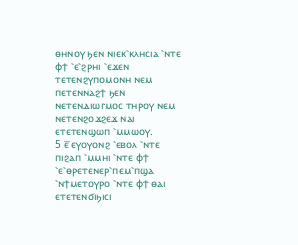ⲑⲏⲛⲟⲩ ϧⲉⲛ ⲛⲓⲉⲕ⳿ⲕⲗⲏⲥⲓⲁ ⳿ⲛⲧⲉ ⲫϯ ⳿ⲉ⳿ϩⲣⲏⲓ ⳿ⲉϫⲉⲛ ⲧⲉⲧⲉⲛϩⲩⲡⲟⲙⲟⲛⲏ ⲛⲉⲙ ⲡⲉⲧⲉⲛⲛⲁϩϯ ϧⲉⲛ ⲛⲉⲧⲉⲛⲇⲓⲱⲅⲙⲟⲥ ⲧⲏⲣⲟⲩ ⲛⲉⲙ ⲛⲉⲧⲉⲛϩⲟϫϩⲉϫ ⲛⲁⲓ ⲉⲧⲉⲧⲉⲛϣⲱⲡ ⳿ⲙⲙⲱⲟⲩ.
5 ⲉ̅ ⲉⲩⲟⲩⲟⲛϩ ⳿ⲉⲃⲟⲗ ⳿ⲛⲧⲉ ⲡⲓϩⲁⲡ ⳿ⲙⲙⲏⲓ ⳿ⲛⲧⲉ ⲫϯ ⳿ⲉ⳿ⲑⲣⲉⲧⲉⲛⲉⲣ⳿ⲡⲉⲙ⳿ⲡϣⲁ ⳿ⲛϯⲙⲉⲧⲟⲩⲣⲟ ⳿ⲛⲧⲉ ⲫϯ ⲑⲁⲓ ⲉⲧⲉⲧⲉⲛϭⲓϧⲓⲥⲓ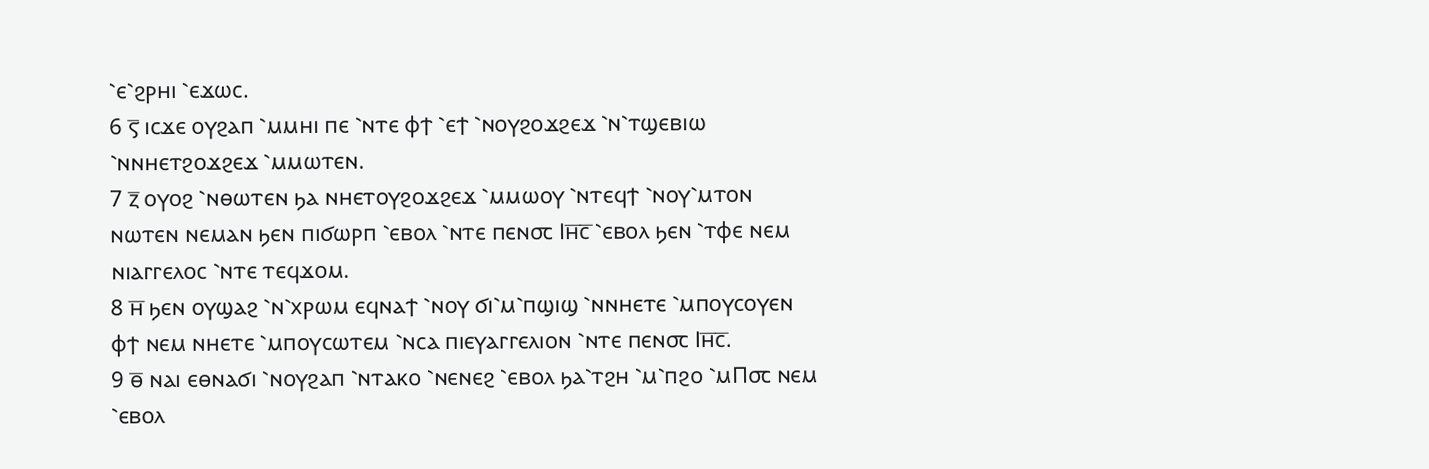⳿ⲉ⳿ϩⲣⲏⲓ ⳿ⲉϫⲱⲥ.
6 ⲋ̅ ⲓⲥϫⲉ ⲟⲩϩⲁⲡ ⳿ⲙⲙⲏⲓ ⲡⲉ ⳿ⲛⲧⲉ ⲫϯ ⳿ⲉϯ ⳿ⲛⲟⲩϩⲟϫϩⲉϫ ⳿ⲛ⳿ⲧϣⲉⲃⲓⲱ ⳿ⲛⲛⲏⲉⲧϩⲟϫϩⲉϫ ⳿ⲙⲙⲱⲧⲉⲛ.
7 ⲍ̅ ⲟⲩⲟϩ ⳿ⲛⲑⲱⲧⲉⲛ ϧⲁ ⲛⲏⲉⲧⲟⲩϩⲟϫϩⲉϫ ⳿ⲙⲙⲱⲟⲩ ⳿ⲛⲧⲉϥϯ ⳿ⲛⲟⲩ⳿ⲙⲧⲟⲛ ⲛⲱⲧⲉⲛ ⲛⲉⲙⲁⲛ ϧⲉⲛ ⲡⲓϭⲱⲣⲡ ⳿ⲉⲃⲟⲗ ⳿ⲛⲧⲉ ⲡⲉⲛ⳪ Ⲓⲏ̅ⲥ̅ ⳿ⲉⲃⲟⲗ ϧⲉⲛ ⳿ⲧⲫⲉ ⲛⲉⲙ ⲛⲓⲁⲅⲅⲉⲗⲟⲥ ⳿ⲛⲧⲉ ⲧⲉϥϫⲟⲙ.
8 ⲏ̅ ϧⲉⲛ ⲟⲩϣⲁϩ ⳿ⲛ⳿ⲭⲣⲱⲙ ⲉϥⲛⲁϯ ⳿ⲛⲟⲩ ϭⲓ⳿ⲙ⳿ⲡϣⲓϣ ⳿ⲛⲛⲏⲉⲧⲉ ⳿ⲙⲡⲟⲩⲥⲟⲩⲉⲛ ⲫϯ ⲛⲉⲙ ⲛⲏⲉⲧⲉ ⳿ⲙⲡⲟⲩⲥⲱⲧⲉⲙ ⳿ⲛⲥⲁ ⲡⲓⲉⲩⲁⲅⲅⲉⲗⲓⲟⲛ ⳿ⲛⲧⲉ ⲡⲉⲛ⳪ Ⲓⲏ̅ⲥ̅.
9 ⲑ̅ ⲛⲁⲓ ⲉⲑⲛⲁϭⲓ ⳿ⲛⲟⲩϩⲁⲡ ⳿ⲛⲧⲁⲕⲟ ⳿ⲛⲉⲛⲉϩ ⳿ⲉⲃⲟⲗ ϧⲁ⳿ⲧϩⲏ ⳿ⲙ⳿ⲡϩⲟ ⳿ⲙⲠ⳪ ⲛⲉⲙ ⳿ⲉⲃⲟⲗ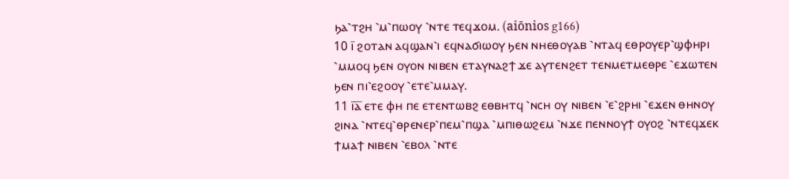ϧⲁ⳿ⲧϩⲏ ⳿ⲙ⳿ⲡⲱⲟⲩ ⳿ⲛⲧⲉ ⲧⲉϥϫⲟⲙ. (aiōnios g166)
10 ⲓ̅ ϩⲟⲧⲁⲛ ⲁϥϣⲁⲛ⳿ⲓ ⲉϥⲛⲁϭⲓⲱⲟⲩ ϧⲉⲛ ⲛⲏⲉⲑⲟⲩⲁⲃ ⳿ⲛⲧⲁϥ ⲉⲑⲣⲟⲩⲉⲣ⳿ϣⲫⲏⲣⲓ ⳿ⲙⲙⲟϥ ϧⲉⲛ ⲟⲩⲟⲛ ⲛⲓⲃⲉⲛ ⲉⲧⲁⲩⲛⲁϩϯ ϫⲉ ⲁⲩⲧⲉⲛϩⲉⲧ ⲧⲉⲛⲙⲉⲧⲙⲉⲑⲣⲉ ⳿ⲉϫⲱⲧⲉⲛ ϧⲉⲛ ⲡⲓ⳿ⲉϩⲟⲟⲩ ⳿ⲉⲧⲉ⳿ⲙⲙⲁⲩ.
11 ⲓ̅ⲁ̅ ⲉⲧⲉ ⲫⲏ ⲡⲉ ⲉⲧⲉⲛⲧⲱⲃϩ ⲉⲑⲃⲏⲧϥ ⳿ⲛⲥⲏ ⲟⲩ ⲛⲓⲃⲉⲛ ⳿ⲉ⳿ϩⲣⲏⲓ ⳿ⲉϫⲉⲛ ⲑⲏⲛⲟⲩ ϩⲓⲛⲁ ⳿ⲛⲧⲉϥ⳿ⲑⲣⲉⲛⲉⲣ⳿ⲡⲉⲙ⳿ⲡϣⲁ ⳿ⲙⲡⲓⲑⲱϩⲉⲙ ⳿ⲛϫⲉ ⲡⲉⲛⲛⲟⲩϯ ⲟⲩⲟϩ ⳿ⲛⲧⲉϥϫⲉⲕ ϯⲙⲁϯ ⲛⲓⲃⲉⲛ ⳿ⲉⲃⲟⲗ ⳿ⲛⲧⲉ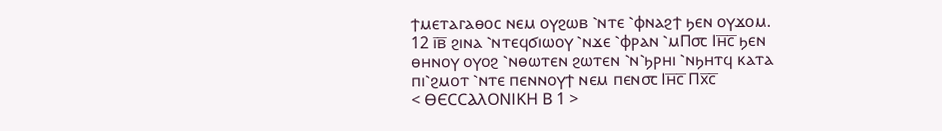ϯⲙⲉⲧⲁⲅⲁⲑⲟⲥ ⲛⲉⲙ ⲟⲩϩⲱⲃ ⳿ⲛⲧⲉ ⳿ⲫⲛⲁϩϯ ϧⲉⲛ ⲟⲩϫⲟⲙ.
12 ⲓ̅ⲃ̅ ϩⲓⲛⲁ ⳿ⲛⲧⲉϥϭⲓⲱⲟⲩ ⳿ⲛϫⲉ ⳿ⲫⲣⲁⲛ ⳿ⲙⲠ⳪ Ⲓⲏ̅ⲥ̅ ϧⲉⲛ ⲑⲏⲛⲟⲩ ⲟⲩⲟϩ ⳿ⲛⲑⲱⲧⲉⲛ ϩⲱⲧⲉⲛ ⳿ⲛ⳿ϧⲣⲏⲓ ⳿ⲛϧⲏⲧϥ ⲕⲁⲧⲁ ⲡⲓ⳿ϩⲙⲟⲧ ⳿ⲛⲧⲉ ⲡⲉⲛⲛⲟⲩϯ ⲛⲉⲙ ⲡⲉⲛ⳪ Ⲓⲏ̅ⲥ̅ Ⲡⲭ̅ⲥ̅
< ⲐⲈⲤⲤⲀⲖⲞⲚⲒⲔⲎ Ⲃ 1 >